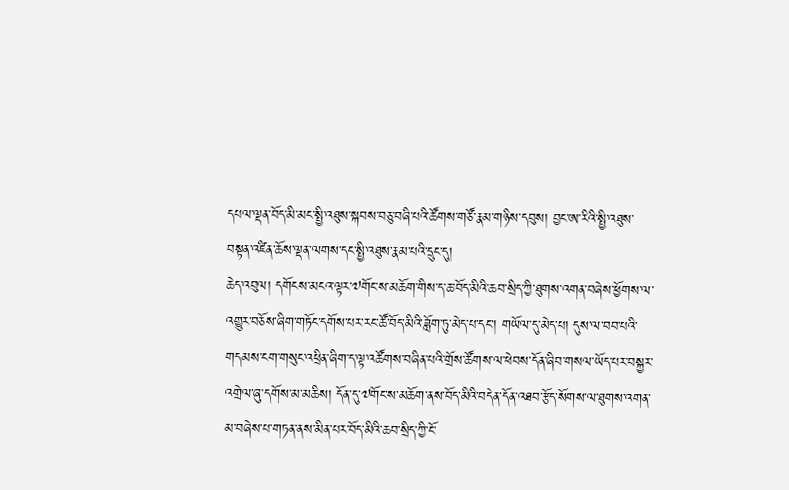དཔལ་ལྡན་བོད་མི་མང་སྤྱི་འཐུས་སྐབས་བཅུ་བཞི་པའི་ཚོགས་གཙོ་རྣམ་གཉིས་དབུས། བྱང་ཨ་རིའི་སྤྱི་འཐུས་བསྟན་འཛིན་ཆོས་ལྡན་ལགས་དང་སྤྱི་འཐུས་རྣམ་པའི་དྲུང་དུ།
ཆེད་འབུལ། དགོངས་མངའ་ལྟར་༧གོང་ས་མཆོག་གིས་ད་ཆ་བོད་མིའི་ཆབ་སྲིད་ཀྱི་ཐུགས་འགན་བཞེས་ཕྱོགས་ལ་འགྱུར་བཅོས་ཞིག་གཏོང་དགོས་པར་རང་ཚོ་བོད་མིའི་ཟློག་ཏུ་མེད་པ་དང་། གཡོལ་དུ་མེད་པ། དུས་ལ་བབ་པའི་གདམས་ངག་གསུང་འཕྲིན་ཞིག་ད་ལྟ་འཚོགས་བཞིན་པའི་གྲོས་ཚོགས་ལ་ཕེབས་དོན་ཞིབ་གསལ་ཡོད་པར་བསྐྱར་འགྲེལ་ཞུ་དགོས་མ་མཆིས། དོན་དུ་༧གོང་ས་མཆོག་ནས་བོད་མིའི་བདེན་དོན་འཐབ་རྩོད་སོགས་ལ་ཐུགས་འགན་མ་བཞེས་པ་གཏན་ནས་མིན་པར་བོད་མིའི་ཆབ་སྲིད་ཀྱི་ངོ་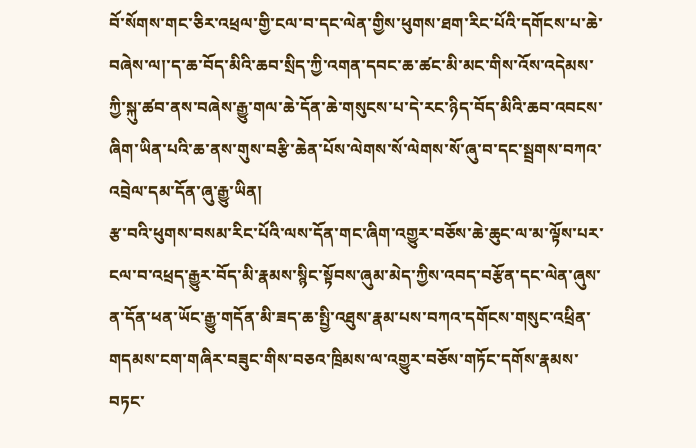བོ་སོགས་གང་ཅིར་འཕྲལ་གྱི་ངལ་བ་དང་ལེན་གྱིས་ཕུགས་ཐག་རིང་པོའི་དགོངས་པ་ཆེ་བཞེས་ལ།་ད་ཆ་བོད་མིའི་ཆབ་སྲིད་ཀྱི་འགན་དབང་ཆ་ཚང་མི་མང་གིས་འོས་འདེམས་ཀྱི་སྐུ་ཚབ་ནས་བཞེས་རྒྱུ་གལ་ཆེ་དོན་ཆེ་གསུངས་པ་དེ་རང་ཉིད་བོད་མིའི་ཆབ་འབངས་ཞིག་ཡིན་པའི་ཆ་ནས་གུས་བརྩི་ཆེན་པོས་ལེགས་སོ་ལེགས་སོ་ཞུ་བ་དང་སྦྲགས་བཀའ་འབྲེལ་དམ་དོན་ཞུ་རྒྱུ་ཡིན།
རྩ་བའི་ཕུགས་བསམ་རིང་པོའི་ལས་དོན་གང་ཞིག་འགྱུར་བཅོས་ཆེ་ཆུང་ལ་མ་ལྟོས་པར་ངལ་བ་འཕྲད་རྒྱུར་བོད་མི་རྣམས་སྙིང་སྟོབས་ཞུམ་མེད་ཀྱིས་འབད་བརྩོན་དང་ལེན་ཞུས་ན་དོན་ཕན་ཡོང་རྒྱུ་གདོན་མི་ཟད་ཆ་སྤྱི་འཐུས་རྣམ་པས་བཀའ་དགོངས་གསུང་འཕྲིན་གདམས་ངག་གཞིར་བཟུང་གིས་བཅའ་ཁྲིམས་ལ་འགྱུར་བཅོས་གཏོང་དགོས་རྣམས་བཏང་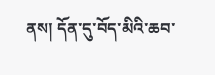ནས། དོན་དུ་བོད་མིའི་ཆབ་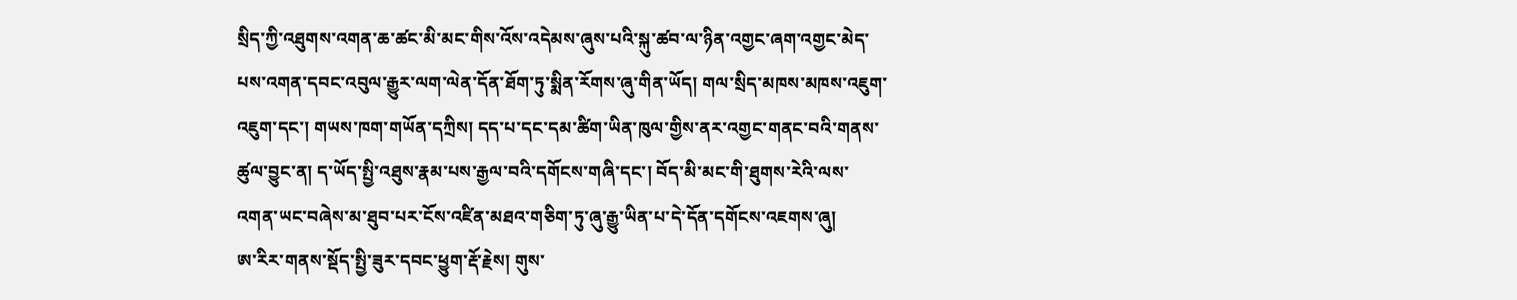སྲིད་ཀྱི་འཐུགས་འགན་ཆ་ཚང་མི་མང་གིས་འོས་འདེམས་ཞུས་པའི་སྐུ་ཚབ་ལ་ཉིན་འགྱང་ཞག་འགྱང་མེད་པས་འགན་དབང་འབུལ་རྒྱུར་ལག་ལེན་དོན་ཐོག་ཏུ་སྨིན་རོགས་ཞུ་གིན་ཡོད། གལ་སྲིད་མཁས་མཁས་འཇུག་འཇུག་དང་། གཡས་ཁག་གཡོན་དཀྲིས། དད་པ་དང་དམ་ཚིག་ཡིན་ཁུལ་གྱིས་ནར་འགྱང་གནང་བའི་གནས་ཚུལ་བྱུང་ན། ད་ཡོད་སྤྱི་འཐུས་རྣམ་པས་རྒྱལ་བའི་དགོངས་གཞི་དང་། བོད་མི་མང་གི་ཐུགས་རེའི་ལས་འགན་ཡང་བཞེས་མ་ཐུབ་པར་ངོས་འཛིན་མཐའ་གཅིག་ཏུ་ཞུ་རྒྱུ་ཡིན་པ་དེ་དོན་དགོངས་འཇགས་ཞུ།
ཨ་རིར་གནས་སྡོད་སྤྱི་ཟུར་དབང་ཕྱུག་རྡོ་རྗེས། གུས་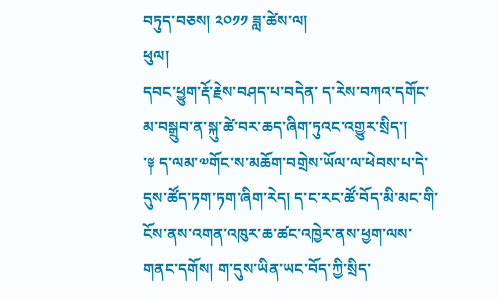བཏུད་བཅས། ༢༠༡༡ ཟླ་ཚེས་ལ།
ཕུལ།
དབང་ཕྱུག་རྡོ་རྗེས་བཤད་པ་བདེན་ ད་རེས་བཀའ་དགོང་མ་བསྒྲུབ་ན་སྐུ་ཚེ་བར་ཆད་ཞིག་ཏུའང་འགྱུར་སྲིད་།
་༈ ད་ལམ་༧གོང་ས་མཆོག་བགྲེས་ཡོལ་ལ་ཕེབས་པ་དེ་དུས་ཚོད་ཏག་ཏག་ཞིག་རེད། ད་ང་རང་ཚོ་བོད་མི་མང་གི་ངོས་ནས་འགན་འཁུར་ཆ་ཚང་འཁྱེར་ནས་ཕྱག་ལས་གནང་དགོས། ག་དུས་ཡིན་ཡང་བོད་ཀྱི་སྲིད་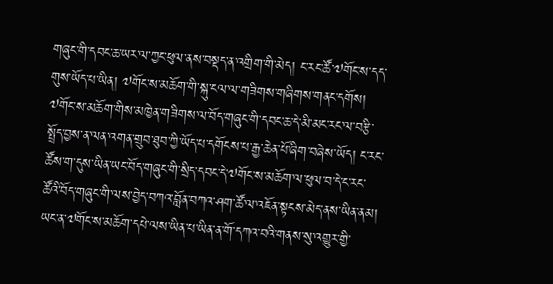གཞུང་གི་དབང་ཆ་ཡར་ལ་ཀྱང་ཕུལ་ནས་བསྡད་ན་འགྲིག་གི་མེད། ང་རང་ཚོ་༧གོང་ས་དད་གུས་ཡོད་པ་ཡིན། ༧གོང་ས་མཆོག་གི་སྐུ་ངལ་ལ་གཟིགས་གཞིགས་གནང་དགོས། ༧གོང་ས་མཆོག་གིས་མཁྱེན་གཟིགས་ལ་བོད་གཞུང་གི་དབང་ཆ་དེ་མི་མང་རང་ལ་བརྩི་སྤྲོད་བྱས་ན་ལན་འགན་གྲུབ་ཐུབ་ཀྱི་ཡོད་པ་དགོངས་པ་རྒྱ་ཆེན་པོ་ཞིག་བཞེས་ཡོད། ང་རང་ཚོས་ག་དུས་ཡིན་ཡང་བོད་གཞུང་གི་སྲིད་དབང་དེ་༧གོང་ས་མཆོག་ལ་ཕུལ་བ་དེ་ང་རང་ཚོའི་བོད་གཞུང་གི་ལས་བྱེད་བཀའ་བློན་བཀའ་ཤག་ཚོ་ལ་འཇོན་སྟངས་མེད་ནས་ཡིན་ནམ། ཡང་ན་༧གོང་ས་མཆོག་དཔེ་ལས་ཡིན་པ་ཡིན་ན་གོ་དཀའ་བའི་གནས་སུ་འགྱུར་གྱི་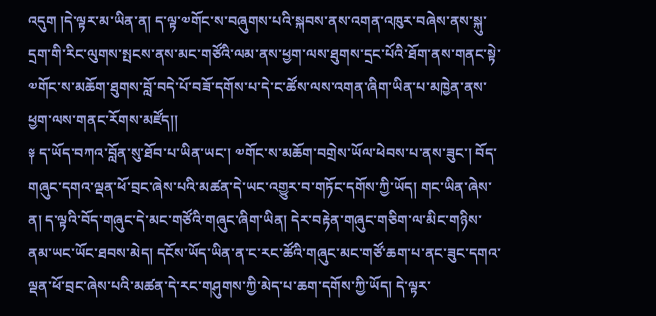འདུག །དེ་ལྟར་མ་ཡིན་ན། ད་ལྟ་༧གོང་ས་བཞུགས་པའི་སྐབས་ནས་འགན་འཁུར་བཞེས་ནས་སྐུ་དྲག་གི་རིང་ལུགས་སྤངས་ནས་མང་གཙོའི་ལམ་ནས་ཕྱག་ལས་ཐུགས་དྲང་པོའི་ཐོག་ནས་གནང་སྟེ་༧གོང་ས་མཆོག་ཐུགས་བློ་བདེ་པོ་བཟོ་དགོས་པ་དེ་ང་ཚོས་ལས་འགན་ཞིག་ཡིན་པ་མཁྱེན་ནས་ཕྱག་ལས་གནང་རོགས་མཛོད།།
༈ ད་ཡོད་བཀའ་བློན་སུ་ཐོབ་པ་ཡིན་ཡང་། ༧གོང་ས་མཆོག་བགྲེས་ཡོལ་ཕེབས་པ་ནས་ཟུང་། བོད་གཞུང་དགའ་ལྡན་ཕོ་བྲང་ཞེས་པའི་མཚན་དེ་ཡང་འགྱུར་བ་གཏོང་དགོས་ཀྱི་ཡོད། གང་ཡིན་ཞེས་ན། ད་ལྟའི་བོད་གཞུང་དེ་མང་གཙོའི་གཞུང་ཞིག་ཡིན། དེར་བརྟེན་གཞུང་གཅིག་ལ་མིང་གཉིས་ནམ་ཡང་ཡོང་ཐབས་མེད། དངོས་ཡོད་ཡིན་ན་ང་རང་ཚོའི་གཞུང་མང་གཙོ་ཆག་པ་ནང་ཟུང་དགའ་ལྡན་ཕོ་བྲང་ཞེས་པའི་མཚན་དེ་རང་གཤུགས་ཀྱི་མེད་པ་ཆག་དགོས་ཀྱི་ཡོད། དེ་ལྟར་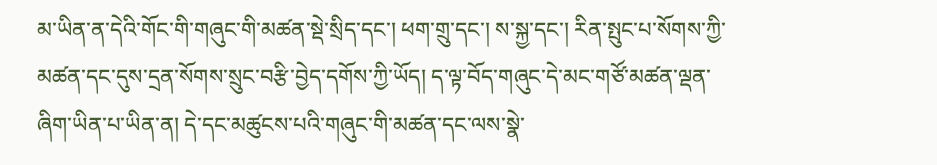མ་ཡིན་ན་དེའི་གོང་གི་གཞུང་གི་མཚན་སྡེ་སྲིད་དང་། ཕག་གྲུ་དང་། ས་སྐྱ་དང་། རིན་སྤུང་པ་སོགས་ཀྱི་མཚན་དང་དུས་དྲན་སོགས་སྲུང་བརྩི་བྱེད་དགོས་ཀྱི་ཡོད། ད་ལྟ་བོད་གཞུང་དེ་མང་གཙོ་མཚན་ལྡན་ཞིག་ཡིན་པ་ཡིན་ན། དེ་དང་མཚུངས་པའི་གཞུང་གི་མཚན་དང་ལས་སྣེ་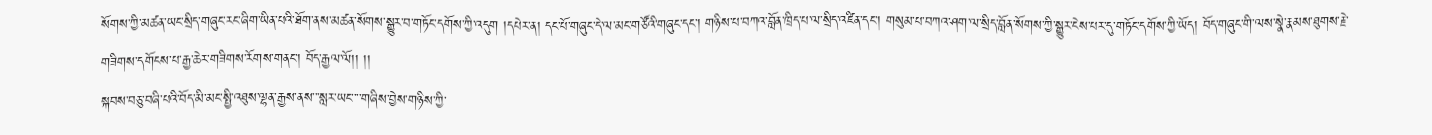སོགས་ཀྱི་མཚན་ཡང་སྲིད་གཞུང་རང་ཞིག་ཡིན་པའི་ཐོག་ནས་མཚན་སོགས་སྒྱུར་བ་གཏོང་དགོས་ཀྱི་འདུག །དཔེར་ན། དང་པོ་གཞུང་དེ་ལ་མང་གཙོའི་གཞུང་དང་། གཉིས་པ་བཀའ་བློན་ཁྲིད་པ་ལ་སྲིད་འཛིན་དང་། གསུམ་པ་བཀའ་ཤག་ལ་སྲིད་བློན་སོགས་ཀྱི་སྒྱུར་ངེས་པར་དུ་གཏོང་དགོས་ཀྱི་ཡོད། བོད་གཞུང་གི་ལས་སྣེ་རྣམས་ཐུགས་རྗེ་གཟིགས་དགོངས་པ་རྒྱ་ཆེར་གཟིགས་རོགས་གནང་། བོད་རྒྱལ་ལོ།། །།
སྐབས་བཅུ་བཞི་པའི་བོད་མི་མང་སྤྱི་འཐུས་ལྷན་རྒྱས་ནས་་་སླར་ཡང་་་་གཞིས་བྱེས་གཉིས་ཀྱི་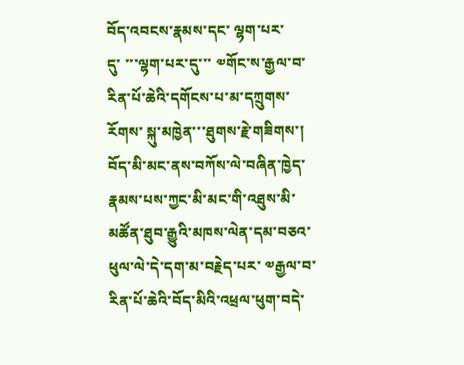བོད་འབངས་རྣམས་དང་ ལྷག་པར་དུ་ ་་་ལྷག་པར་དུ་་་ ༧གོང་ས་རྒྱལ་བ་རིན་པོ་ཆེའི་དགོངས་པ་མ་དཀྲུགས་རོགས་ སྐུ་མཁྱེན་་་ཐུགས་རྗེ་གཟིགས་། བོད་མི་མང་ནས་བཀོས་ལེ་བཞིན་ཁྱེད་རྣམས་པས་ཀྱང་མི་མང་གི་འཐུས་མི་མཚོན་ཐུབ་རྒྱུའི་མཁས་ལེན་དམ་བཅའ་ཕུལ་ལེ་དེ་དག་མ་བརྗེད་པར་ ༧རྒྱལ་བ་རིན་པོ་ཆེའི་བོད་མིའི་འཕྲལ་ཕུག་བདེ་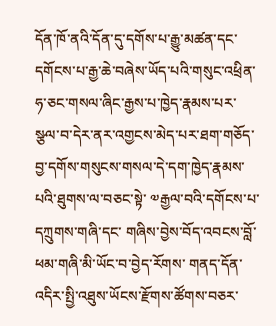དོན་ཁོ་ནའི་དོན་དུ་དགོས་པ་རྒྱུ་མཚན་དང་དགོངས་པ་རྒྱ་ཆེ་བཞེས་ཡོད་པའི་གསུང་འཕྲིན་ཧ་ཅང་གསལ་ཞིང་རྒྱས་པ་ཁྱེད་རྣམས་པར་སྩལ་བ་དེར་ནར་འགྱངས་མེད་པར་ཐག་གཅོད་བྱ་དགོས་གསུངས་གསལ་དེ་དག་ཁྱེད་རྣམས་པའི་ཐུགས་ལ་བཅང་སྟེ་ ༧རྒྱལ་བའི་དགོངས་པ་དཀྲུགས་གཞི་དང་ གཞིས་བྱེས་བོད་འབངས་བློ་ཕམ་གཞི་མི་ཡོང་བ་བྱེད་རོགས་ གནད་དོན་འདིར་སྤྱི་འཐུས་ཡོངས་རྫོགས་ཚོགས་བཅར་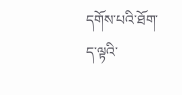དགོས་པའི་ཐོག་ད་ལྟའི་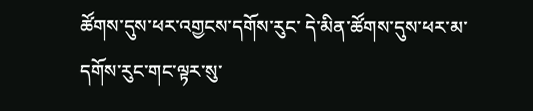ཚོགས་དུས་ཕར་འགྱངས་དགོས་རུང་ དེ་མིན་ཚོགས་དུས་ཕར་མ་དགོས་རུང་གང་ལྟར་སུ་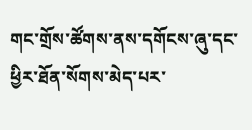གང་གྲོས་ཚོགས་ནས་དགོངས་ཞུ་དང་ཕྱིར་ཐོན་སོགས་མེད་པར་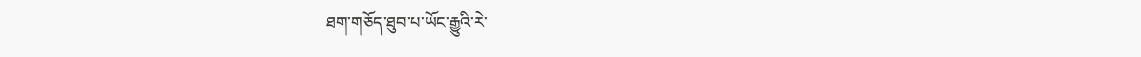ཐག་གཅོད་ཐུབ་པ་ཡོང་རྒྱུའི་རེ་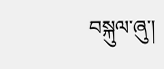བསྐུལ་ཞུ་།